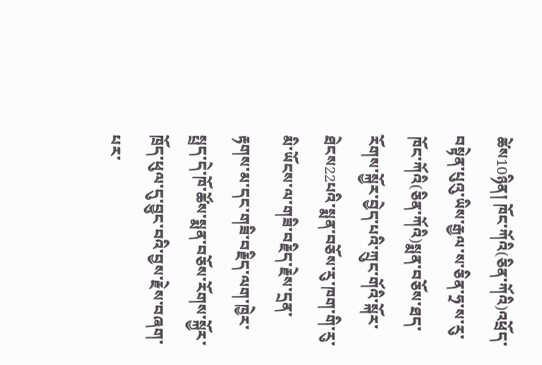ཚེས10ཉིན། ཁོང་ཀོའི(ཅིན་ཀོའི)འཕྲོད་བསྟེན་པུའུ་ཡིས་རྒྱལ་ས་ཅིན་ཧྲ་ས་རུ་ཁོང་ཀོའི(ཅིན་ཀོའི)སྨན་བཅོས་ཐད་རོགས་སྐྱོར་བྱེད་པའི་ཀྲུང་གོའི་སྐོར་ཐེངས22པའི་སྨན་བཅོས་རུ་ཁག་གི་རུ་མི་ཡོངས་ལ་གཟི་བརྗིད་རྗེས་དྲན་རྟགས་མ་དང་གཟི་བརྗིད་ལག་ཁྱེར་སྤྲད་དེ་ཁོ་ཚོས་སྨན་བཅོས་རོགས་སྐྱོར་ཁྲོད་ཕུལ་དུ་བྱུང་བའི་བྱས་རྗེས་བཞག་པར་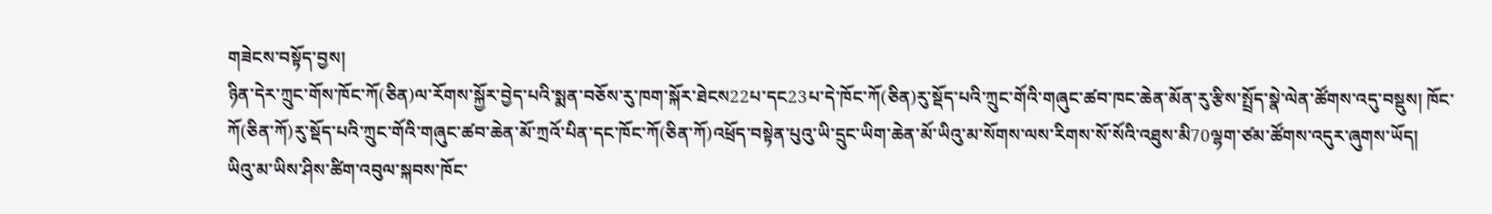གཟེངས་བསྟོད་བྱས།
ཉིན་དེར་ཀྲུང་གོས་ཁོང་ཀོ(ཅིན)ལ་རོགས་སྐྱོར་བྱེད་པའི་སྨན་བཅོས་རུ་ཁག་སྐོར་ཐེངས22པ་དང23པ་དེ་ཁོང་ཀོ(ཅིན)རུ་སྡོད་པའི་ཀྲུང་གོའི་གཞུང་ཚབ་ཁང་ཆེན་མོན་རུ་རྩིས་སྤྲོད་སྣེ་ལེན་ཚོགས་འདུ་བསྡུས། ཁོང་ཀོ(ཅིན་ཀོ)རུ་སྡོད་པའི་ཀྲུང་གོའི་གཞུང་ཚབ་ཆེན་མོ་ཀྲའོ་པིན་དང་ཁོང་ཀོ(ཅིན་ཀོ)འཕྲོད་བསྟེན་པུའུ་ཡི་དྲུང་ཡིག་ཆེན་མོ་ཡིའུ་མ་སོགས་ལས་རིགས་སོ་སོའི་འཐུས་མི70ལྷག་ཙམ་ཚོགས་འདུར་ཞུགས་ཡོད།
ཡིའུ་མ་ཡིས་ཤིས་ཚིག་འབུལ་སྐབས་ཁོང་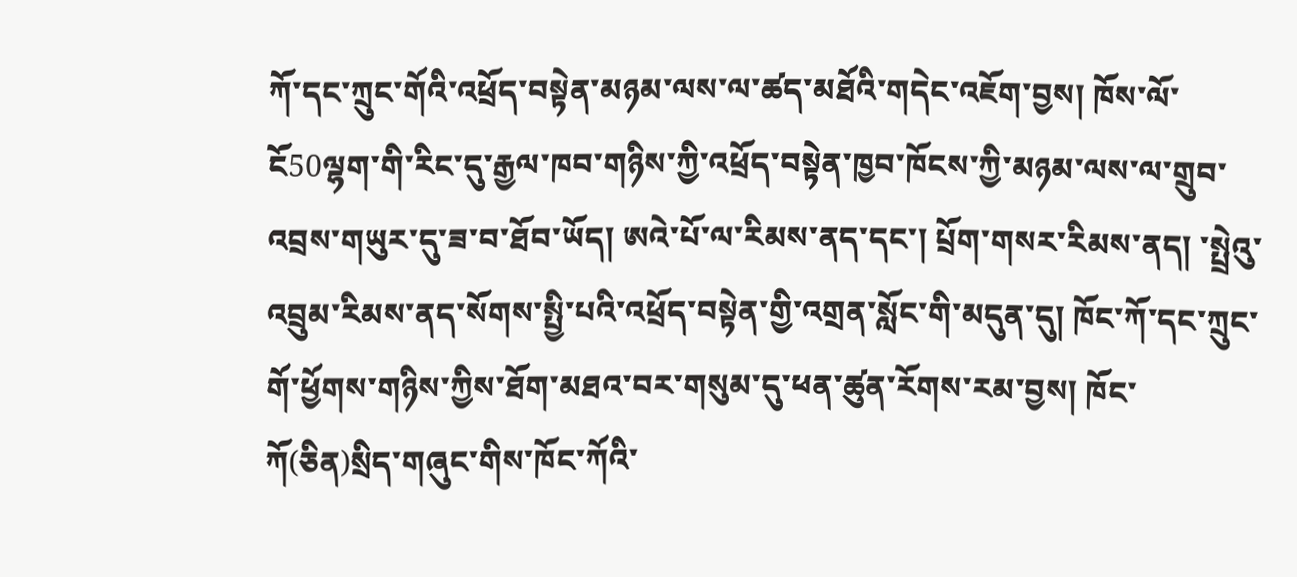ཀོ་དང་ཀྲུང་གོའི་འཕྲོད་བསྟེན་མཉམ་ལས་ལ་ཚད་མཐོའི་གདེང་འཇོག་བྱས། ཁོས་ལོ་ངོ50ལྷག་གི་རིང་དུ་རྒྱལ་ཁབ་གཉིས་ཀྱི་འཕྲོད་བསྟེན་ཁྱབ་ཁོངས་ཀྱི་མཉམ་ལས་ལ་གྲུབ་འབྲས་གཡུར་དུ་ཟ་བ་ཐོབ་ཡོད། ཨའེ་པོ་ལ་རིམས་ནད་དང་། པྲོག་གསར་རིམས་ནད། ་སྤྲེའུ་འབྲུམ་རིམས་ནད་སོགས་སྤྱི་པའི་འཕྲོད་བསྟེན་གྱི་འགྲན་སློང་གི་མདུན་དུ། ཁོང་ཀོ་དང་ཀྲུང་གོ་ཕྱོགས་གཉིས་ཀྱིས་ཐོག་མཐའ་བར་གསུམ་དུ་ཕན་ཚུན་རོགས་རམ་བྱས། ཁོང་ཀོ(ཅིན)སྲིད་གཞུང་གིས་ཁོང་ཀོའི་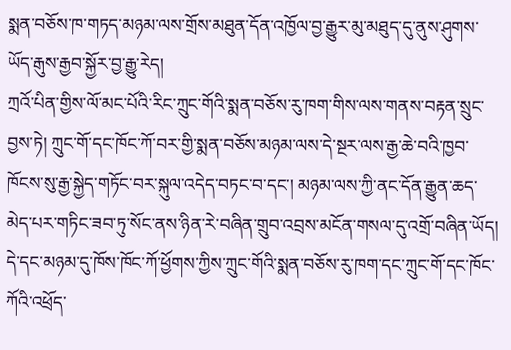སྨན་བཅོས་ཁ་གཏད་མཉམ་ལས་གྲོས་མཐུན་དོན་འཁྱོལ་བྱ་རྒྱུར་མུ་མཐུད་དུ་ནུས་ཤུགས་ཡོད་རྒུས་རྒྱབ་སྐྱོར་བྱ་རྒྱུ་རེད།
ཀྲའོ་པིན་གྱིས་ལོ་མང་པོའི་རིང་ཀྲུང་གོའི་སྨན་བཅོས་རུ་ཁག་གིས་ལས་གནས་བརྟན་སྲུང་བྱས་ཏེ། ཀྲུང་གོ་དང་ཁོང་ཀོ་བར་གྱི་སྨན་བཅོས་མཉམ་ལས་དེ་སྔར་ལས་རྒྱ་ཆེ་བའི་ཁྱབ་ཁོངས་སུ་རྒྱ་སྐྱེད་གཏོང་བར་སྐུལ་འདེད་བཏང་བ་དང་། མཉམ་ལས་ཀྱི་ནང་དོན་རྒྱུན་ཆད་མེད་པར་གཏིང་ཟབ་ཏུ་སོང་ནས་ཉིན་རེ་བཞིན་གྲུབ་འབྲས་མངོན་གསལ་དུ་འགྲོ་བཞིན་ཡོད། དེ་དང་མཉམ་དུ་ཁོས་ཁོང་ཀོ་ཕྱོགས་ཀྱིས་ཀྲུང་གོའི་སྨན་བཅོས་རུ་ཁག་དང་ཀྲུང་གོ་དང་ཁོང་ཀོའི་འཕྲོད་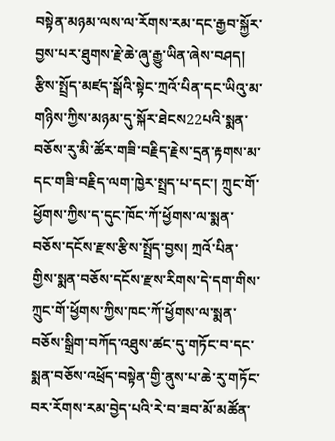བསྟེན་མཉམ་ལས་ལ་རོགས་རམ་དང་རྒྱབ་སྐྱོར་བྱས་པར་ཐུགས་རྗེ་ཆེ་ཞུ་རྒྱུ་ཡིན་ཞེས་བཤད།
རྩིས་སྤྲོད་མཛད་སྒོའི་སྟེང་ཀྲའོ་པིན་དང་ཡིའུ་མ་གཉིས་ཀྱིས་མཉམ་དུ་སྐོར་ཐེངས22པའི་སྨན་བཅོས་རུ་མི་ཚོར་གཟི་བརྗིད་རྗེས་དྲན་རྟགས་མ་དང་གཟི་བརྗིད་ལག་ཁྱེར་སྤྲད་པ་དང་། ཀྲུང་གོ་ཕྱོགས་ཀྱིས་ད་དུང་ཁོང་ཀོ་ཕྱོགས་ལ་སྨན་བཅོས་དངོས་རྫས་རྩིས་སྤྲོད་བྱས། ཀྲའོ་པིན་གྱིས་སྨན་བཅོས་དངོས་རྫས་རིགས་དེ་དག་གིས་ཀྲུང་གོ་ཕྱོགས་ཀྱིས་ཁང་ཀོ་ཕྱོགས་ལ་སྨན་བཅོས་སྒྲིག་བཀོད་འཐུས་ཚང་དུ་གཏོང་བ་དང་སྨན་བཅོས་འཕྲོད་བསྟེན་གྱི་ནུས་པ་ཆེ་རུ་གཏོང་བར་རོགས་རམ་བྱེད་པའི་རེ་བ་ཟབ་མོ་མཚོན་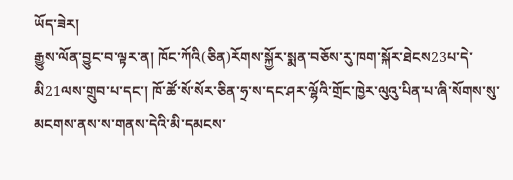ཡོད་ཟེར།
རྒྱུས་ལོན་བྱུང་བ་ལྟར་ན། ཁོང་ཀོའི(ཅིན)རོགས་སྐྱོར་སྨན་བཅོས་རུ་ཁག་སྐོར་ཐེངས23པ་དེ་མི21ལས་གྲུབ་པ་དང་། ཁོ་ཚོ་སོ་སོར་ཅིན་ཧྲ་ས་དང་ཤར་ལྷོའི་གྲོང་ཁྱེར་ལུའུ་པིན་པ་ཞི་སོགས་སུ་མངགས་ནས་ས་གནས་དེའི་མི་དམངས་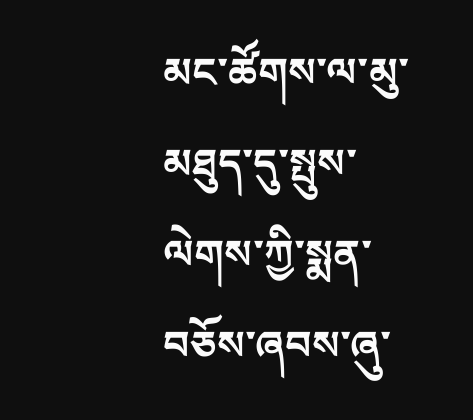མང་ཚོགས་ལ་མུ་མཐུད་དུ་སྤུས་ལེགས་ཀྱི་སྨན་བཅོས་ཞབས་ཞུ་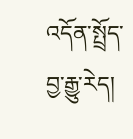འདོན་སྤྲོད་བྱ་རྒྱུ་རེད།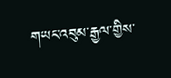གཡང་འབུམ་རྒྱལ་གྱིས་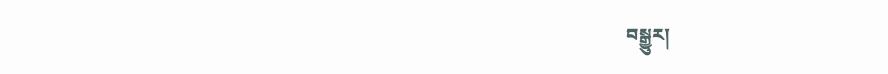བསྒྱུར།